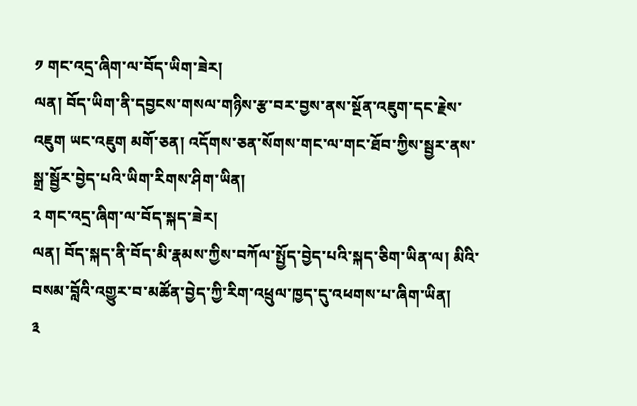༡ གང་འདྲ་ཞིག་ལ་བོད་ཡིག་ཟེར།
ལན། བོད་ཡིག་ནི་དབྱངས་གསལ་གཉིས་རྩ་བར་བྱས་ནས་སྔོན་འཇུག་དང་རྗེས་འཇུག ཡང་འཇུག མགོ་ཅན། འདོགས་ཅན་སོགས་གང་ལ་གང་ཐོབ་ཀྱིས་སྦྱར་ནས་སྒྲ་སྦྱོར་བྱེད་པའི་ཡིག་རིགས་ཤིག་ཡིན།
༢ གང་འདྲ་ཞིག་ལ་བོད་སྐད་ཟེར།
ལན། བོད་སྐད་ནི་བོད་མི་རྣམས་ཀྱིས་བཀོལ་སྤྱོད་བྱེད་པའི་སྐད་ཅིག་ཡིན་ལ། མིའི་བསམ་བློའི་འགྱུར་བ་མཚོན་བྱེད་ཀྱི་རིག་འཕྲུལ་ཁྱད་དུ་འཕགས་པ་ཞིག་ཡིན།
༣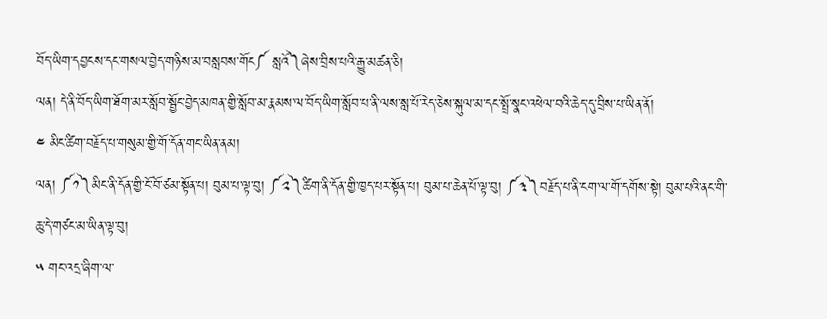བོད་ཡིག་དབྱངས་དང་གསལ་བྱེད་གཉིས་མ་བསླབས་གོང༼ སླའོ༽ཞེས་བྲིས་པའི་རྒྱུ་མཚན་ཅི།
ལན། དེ་ནི་བོད་ཡིག་ཐོག་མར་སློབ་སྦྱོང་བྱེད་མཁན་གྱི་སློབ་མ་རྣམས་ལ་བོད་ཡིག་སློབ་པ་ནི་ལས་སླ་པོ་རེད་ཅེས་སྐུལ་མ་དང་སྤྲོ་སྣང་འཕེལ་བའི་ཆེད་དུ་བྲིས་པ་ཡིན་ནོ།
༤ མིང་ཚིག་བརྗོད་པ་གསུམ་གྱི་གོ་དོན་གང་ཡིན་ནམ།
ལན། ༼༡༽མིང་ནི་དོན་གྱི་ངོ་བོ་ཙམ་སྟོན་པ། བུམ་པ་ལྟ་བུ། ༼༢༽ཚིག་ནི་དོན་གྱི་ཁྱད་པར་སྟོན་པ། བུམ་པ་ཆེན་པོ་ལྟ་བུ། ༼༣༽བརྗོད་པ་ནི་ངག་ལ་གོ་དགོས་སྟེ། བུམ་པའི་ནང་གི་ཆུ་དེ་གཙང་མ་ཡིན་ལྟ་བུ།
༥ གང་འདྲ་ཞིག་ལ་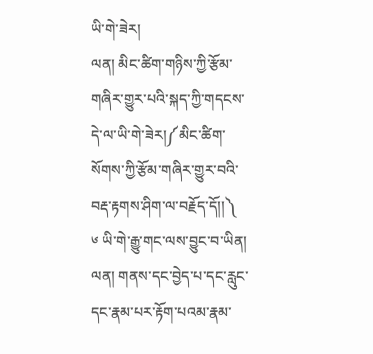ཡི་གེ་ཟེར།
ལན། མིང་ཚིག་གཉིས་ཀྱི་རྩོམ་གཞིར་གྱུར་པའི་སྐད་ཀྱི་གདངས་དེ་ལ་ཡི་གེ་ཟེར།༼མིང་ཚིག་སོགས་ཀྱི་རྩོམ་གཞིར་གྱུར་བའི་བརྡ་རྟགས་ཤིག་ལ་བརྗོད་དོ།།༽
༦ ཡི་གེ་རྒྱུ་གང་ལས་བྱུང་བ་ཡིན།
ལན། གནས་དང་བྱེད་པ་དང་རླུང་དང་རྣམ་པར་རྟོག་པའམ་རྣམ་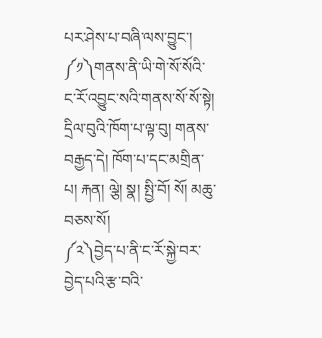པར་ཤེས་པ་བཞི་ལས་བྱུང་།
༼༡༽གནས་ནི་ཡི་གེ་སོ་སོའི་ང་རོ་འབྱུང་སའི་གནས་སོ་སོ་སྟེ། དྲིལ་བུའི་ཁོག་པ་ལྟ་བུ། གནས་བརྒྱད་དེ། ཁོག་པ་དང་མགྲིན་པ། རྐན། ལྕེ། སྣ། སྤྱི་བོ། སོ། མཆུ་བཅས་སོ།
༼༢༽བྱེད་པ་ནི་ང་རོ་སྐྱེ་བར་བྱེད་པའི་རྩ་བའི་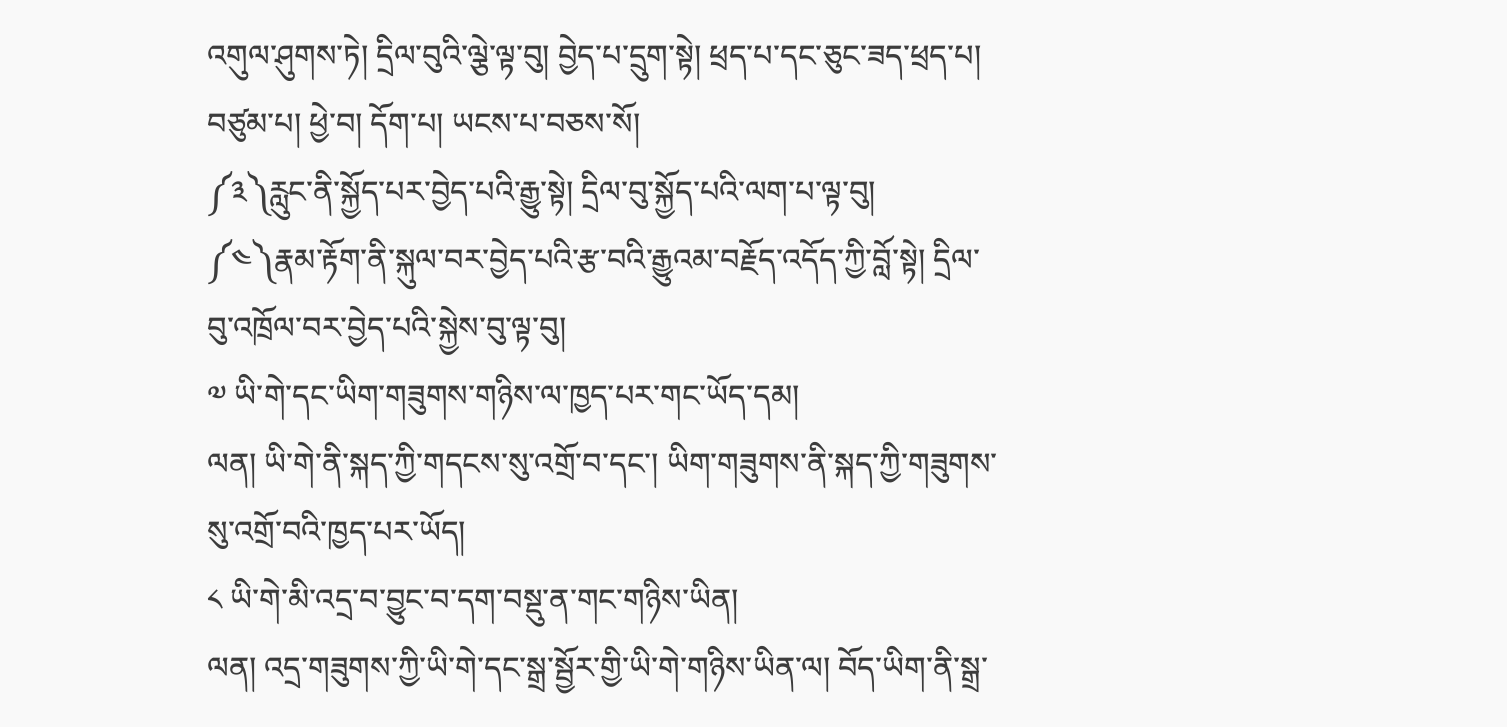འགུལ་ཤུགས་ཏེ། དྲིལ་བུའི་ལྕེ་ལྟ་བུ། བྱེད་པ་དྲུག་སྟེ། ཕྲད་པ་དང་ཅུང་ཟད་ཕྲད་པ། བཙུམ་པ། ཕྱེ་བ། དོག་པ། ཡངས་པ་བཅས་སོ།
༼༣༽རླུང་ནི་སྐྱོད་པར་བྱེད་པའི་རྒྱུ་སྟེ། དྲིལ་བུ་སྐྱོད་པའི་ལག་པ་ལྟ་བུ།
༼༤༽རྣམ་རྟོག་ནི་སྐུལ་བར་བྱེད་པའི་རྩ་བའི་རྒྱུའམ་བརྗོད་འདོད་ཀྱི་བློ་སྟེ། དྲིལ་བུ་འཁྲོལ་བར་བྱེད་པའི་སྐྱེས་བུ་ལྟ་བུ།
༧ ཡི་གེ་དང་ཡིག་གཟུགས་གཉིས་ལ་ཁྱད་པར་གང་ཡོད་དམ།
ལན། ཡི་གེ་ནི་སྐད་ཀྱི་གདངས་སུ་འགྲོ་བ་དང་། ཡིག་གཟུགས་ནི་སྐད་ཀྱི་གཟུགས་སུ་འགྲོ་བའི་ཁྱད་པར་ཡོད།
༨ ཡི་གེ་མི་འདྲ་བ་བྱུང་བ་དག་བསྡུ་ན་གང་གཉིས་ཡིན།
ལན། འདྲ་གཟུགས་ཀྱི་ཡི་གེ་དང་སྒྲ་སྦྱོར་གྱི་ཡི་གེ་གཉིས་ཡིན་ལ། བོད་ཡིག་ནི་སྒྲ་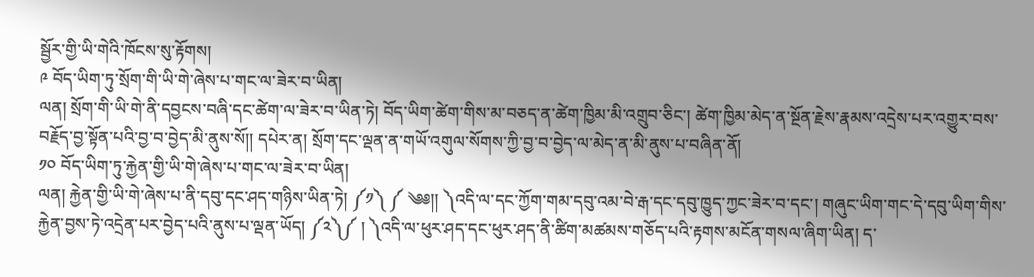སྦྱོར་གྱི་ཡི་གེའི་ཁོངས་སུ་རྟོགས།
༩ བོད་ཡིག་ཏུ་སྲོག་གི་ཡི་གེ་ཞེས་པ་གང་ལ་ཟེར་བ་ཡིན།
ལན། སྲོག་གི་ཡི་གེ་ནི་དབྱངས་བཞི་དང་ཚེག་ལ་ཟེར་བ་ཡིན་ཏེ། བོད་ཡིག་ཚེག་གིས་མ་བཅད་ན་ཚེག་ཁྱིམ་མི་འགྲུབ་ཅིང་། ཚེག་ཁྱིམ་མེད་ན་སྔོན་རྗེས་རྣམས་འདྲེས་པར་འགྱུར་བས་བརྗོད་བྱ་སྟོན་པའི་བྱ་བ་བྱེད་མི་ནུས་སོ།། དཔེར་ན། སྲོག་དང་ལྡན་ན་གཡོ་འགུལ་སོགས་ཀྱི་བྱ་བ་བྱེད་ལ་མེད་ན་མི་ནུས་པ་བཞིན་ནོ།
༡༠ བོད་ཡིག་ཏུ་རྐྱེན་གྱི་ཡི་གེ་ཞེས་པ་གང་ལ་ཟེར་བ་ཡིན།
ལན། རྐྱེན་གྱི་ཡི་གེ་ཞེས་པ་ནི་དབུ་དང་ཤད་གཉིས་ཡིན་ཏེ། ༼༡༽ ༼ ༄༅།། ༽འདི་ལ་དང་ཀྱོག་གམ་དབུ་འམ་བེ་རྒ་དང་དབུ་ཁྱུད་ཀྱང་ཟེར་བ་དང་། གཞུང་ཡིག་གང་དེ་དབུ་ཡིག་གིས་རྐྱེན་བྱས་ཏེ་འདྲེན་པར་བྱེད་པའི་ནུས་པ་ལྡན་ཡོད། ༼༢༽༼ ། ༽འདི་ལ་ཕུར་ཤད་དང་ཕུར་ཤད་ནི་ཚིག་མཚམས་གཅོད་པའི་རྟགས་མངོན་གསལ་ཞིག་ཡིན། ད་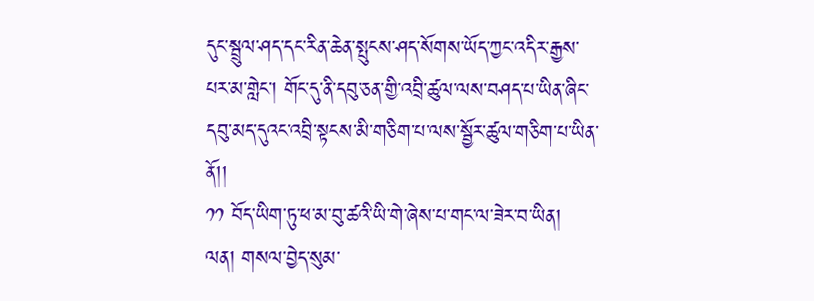དུང་སྦྲུལ་ཤད་དང་རིན་ཆེན་སྤུངས་ཤད་སོགས་ཡོད་ཀྱང་འདིར་རྒྱས་པར་མ་གླེང་། གོང་དུ་ནི་དབུ་ཅན་གྱི་འབྲི་ཚུལ་ལས་བཤད་པ་ཡིན་ཞིང་དབུ་མད་དུའང་འབྲི་སྟངས་མི་གཅིག་པ་ལས་སྦྱོར་ཚུལ་གཅིག་པ་ཡིན་ནོ།།
༡༡ བོད་ཡིག་ཏུ་ཕ་མ་བུ་ཚའི་ཡི་གེ་ཞེས་པ་གང་ལ་ཟེར་བ་ཡིན།
ལན། གསལ་བྱེད་སུམ་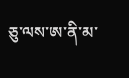ཅུ་ལས་ཨ་ནི་མ་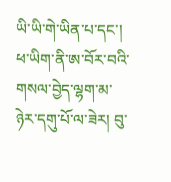ཡི་ཡི་གེ་ཡིན་པ་དང་། ཕ་ཡིག་ནི་ཨ་བོར་བའི་གསལ་བྱེད་ལྷག་མ་ཉེར་དགུ་པོ་ལ་ཟེར། བུ་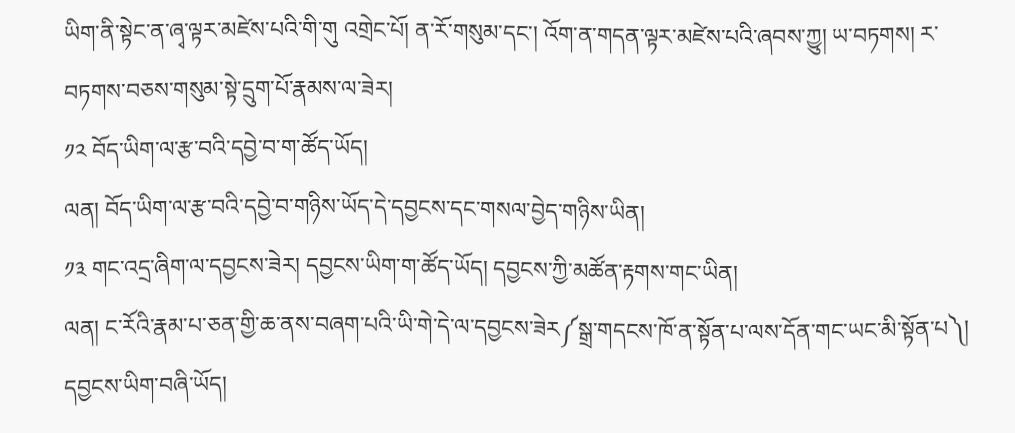ཡིག་ནི་སྟེང་ན་ཞྭ་ལྟར་མཛེས་པའི་གི་གུ འགྲེང་པོ། ན་རོ་གསུམ་དང་། འོག་ན་གདན་ལྟར་མཛེས་པའི་ཞབས་ཀྱུ། ཡ་བཏགས། ར་བཏགས་བཅས་གསུམ་སྟེ་དྲུག་པོ་རྣམས་ལ་ཟེར།
༡༢ བོད་ཡིག་ལ་རྩ་བའི་དབྱེ་བ་ག་ཚོད་ཡོད།
ལན། བོད་ཡིག་ལ་རྩ་བའི་དབྱེ་བ་གཉིས་ཡོད་དེ་དབྱངས་དང་གསལ་བྱེད་གཉིས་ཡིན།
༡༣ གང་འདྲ་ཞིག་ལ་དབྱངས་ཟེར། དབྱངས་ཡིག་ག་ཚོད་ཡོད། དབྱངས་ཀྱི་མཚོན་རྟགས་གང་ཡིན།
ལན། ང་རོའི་རྣམ་པ་ཅན་གྱི་ཆ་ནས་བཞག་པའི་ཡི་གེ་དེ་ལ་དབྱངས་ཟེར༼སྒྲ་གདངས་ཁོ་ན་སྟོན་པ་ལས་དོན་གང་ཡང་མི་སྟོན་པ༽། དབྱངས་ཡིག་བཞི་ཡོད།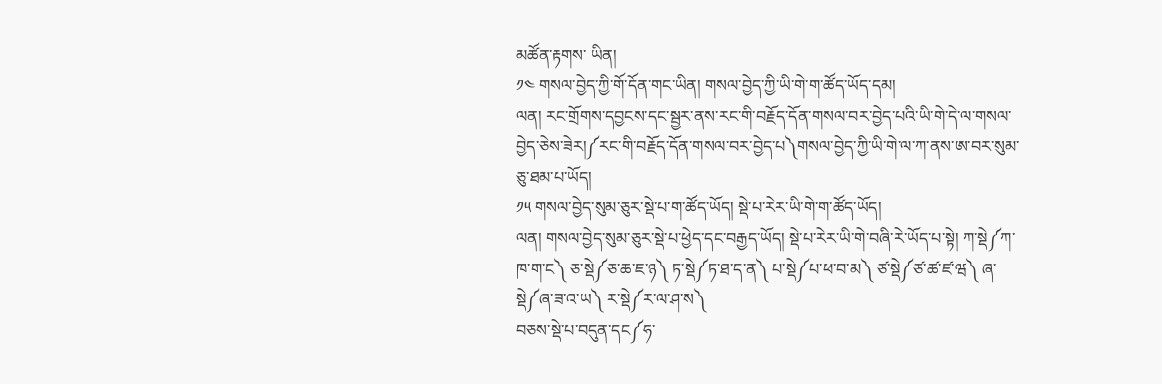མཚོན་རྟགས་ ཡིན།
༡༤ གསལ་བྱེད་ཀྱི་གོ་དོན་གང་ཡིན། གསལ་བྱེད་ཀྱི་ཡི་གེ་ག་ཚོད་ཡོད་དམ།
ལན། རང་གྲོགས་དབྱངས་དང་སྦྱར་ནས་རང་གི་བརྗོད་དོན་གསལ་བར་བྱེད་པའི་ཡི་གེ་དེ་ལ་གསལ་བྱེད་ཅེས་ཟེར།༼རང་གི་བརྗོད་དོན་གསལ་བར་བྱེད་པ༽གསལ་བྱེད་ཀྱི་ཡི་གེ་ལ་ཀ་ནས་ཨ་བར་སུམ་ཅུ་ཐམ་པ་ཡོད།
༡༥ གསལ་བྱེད་སུམ་ཅུར་སྡེ་པ་ག་ཚོད་ཡོད། སྡེ་པ་རེར་ཡི་གེ་ག་ཚོད་ཡོད།
ལན། གསལ་བྱེད་སུམ་ཅུར་སྡེ་པ་ཕྱེད་དང་བརྒྱད་ཡོད། སྡེ་པ་རེར་ཡི་གེ་བཞི་རེ་ཡོད་པ་སྟེ། ཀ་སྡེ༼ཀ་ཁ་ག་ང༽ ཅ་སྡེ༼ཅ་ཆ་ཇ་ཉ༽ ཏ་སྡེ༼ཏ་ཐ་ད་ན༽ པ་སྡེ༼པ་ཕ་བ་མ༽ ཙ་སྡེ༼ཙ་ཚ་ཛ་ཝ༽ ཞ་སྡེ༼ཞ་ཟ་འ་ཡ༽ ར་སྡེ༼ར་ལ་ཤ་ས༽
བཅས་སྡེ་པ་བདུན་དང༼ཧ་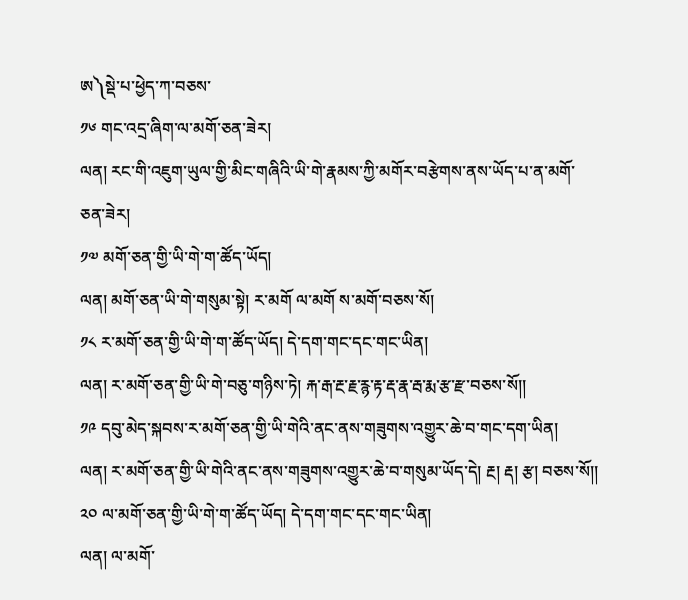ཨ༽སྡེ་པ་ཕྱེད་ཀ་བཅས་
༡༦ གང་འདྲ་ཞིག་ལ་མགོ་ཅན་ཟེར།
ལན། རང་གི་འཇུག་ཡུལ་གྱི་མིང་གཞིའི་ཡི་གེ་རྣམས་ཀྱི་མགོར་བརྩེགས་ནས་ཡོད་པ་ན་མགོ་ཅན་ཟེར།
༡༧ མགོ་ཅན་གྱི་ཡི་གེ་ག་ཚོད་ཡོད།
ལན། མགོ་ཅན་ཡི་གེ་གསུམ་སྟེ། ར་མགོ ལ་མགོ ས་མགོ་བཅས་སོ།
༡༨ ར་མགོ་ཅན་གྱི་ཡི་གེ་ག་ཚོད་ཡོད། དེ་དག་གང་དང་གང་ཡིན།
ལན། ར་མགོ་ཅན་གྱི་ཡི་གེ་བཅུ་གཉིས་ཏེ། རྐ་རྒ་རྔ་རྗ་རྙ་རྟ་རྡ་རྣ་རྦ་རྨ་རྩ་རྫ་བཅས་སོ།།
༡༩ དབུ་མེད་སྐབས་ར་མགོ་ཅན་གྱི་ཡི་གེའི་ནང་ནས་གཟུགས་འགྱུར་ཆེ་བ་གང་དག་ཡིན།
ལན། ར་མགོ་ཅན་གྱི་ཡི་གེའི་ནང་ནས་གཟུགས་འགྱུར་ཆེ་བ་གསུམ་ཡོད་དེ། རྔ། རྡ། རྩ། བཅས་སོ།།
༢༠ ལ་མགོ་ཅན་གྱི་ཡི་གེ་ག་ཚོད་ཡོད། དེ་དག་གང་དང་གང་ཡིན།
ལན། ལ་མགོ་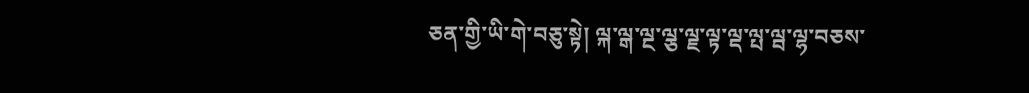ཅན་གྱི་ཡི་གེ་བཅུ་སྟེ། ལྐ་ལྒ་ལྔ་ལྕ་ལྗ་ལྟ་ལྡ་ལྤ་ལྦ་ལྷ་བཅས་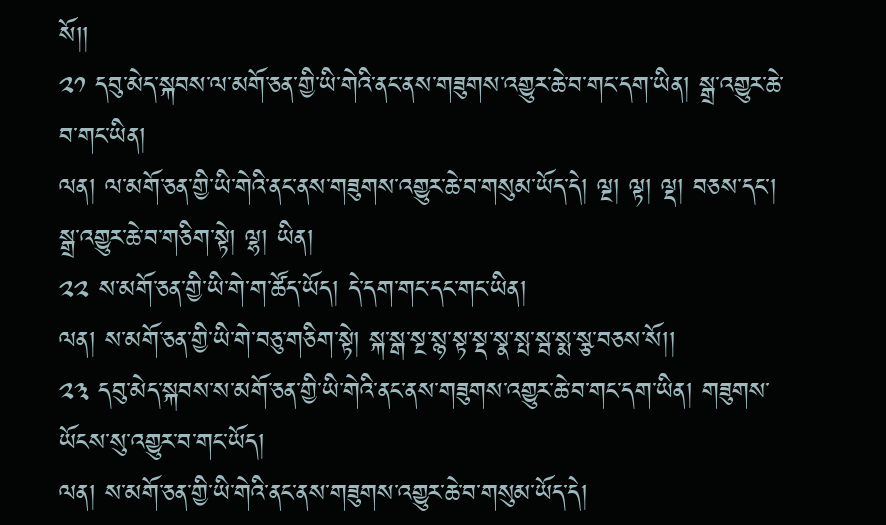སོ།།
༢༡ དབུ་མེད་སྐབས་ལ་མགོ་ཅན་གྱི་ཡི་གེའི་ནང་ནས་གཟུགས་འགྱུར་ཆེ་བ་གང་དག་ཡིན། སྒྲ་འགྱུར་ཆེ་བ་གང་ཡིན།
ལན། ལ་མགོ་ཅན་གྱི་ཡི་གེའི་ནང་ནས་གཟུགས་འགྱུར་ཆེ་བ་གསུམ་ཡོད་དེ། ལྔ། ལྟ། ལྡ། བཅས་དང་། སྒྲ་འགྱུར་ཆེ་བ་གཅིག་སྟེ། ལྷ། ཡིན།
༢༢ ས་མགོ་ཅན་གྱི་ཡི་གེ་ག་ཚོད་ཡོད། དེ་དག་གང་དང་གང་ཡིན།
ལན། ས་མགོ་ཅན་གྱི་ཡི་གེ་བཅུ་གཅིག་སྟེ། སྐ་སྒ་སྔ་སྙ་སྟ་སྡ་སྣ་སྤ་སྦ་སྨ་སྩ་བཅས་སོ།།
༢༣ དབུ་མེད་སྐབས་ས་མགོ་ཅན་གྱི་ཡི་གེའི་ནང་ནས་གཟུགས་འགྱུར་ཆེ་བ་གང་དག་ཡིན། གཟུགས་ཡོངས་སུ་འགྱུར་བ་གང་ཡོད།
ལན། ས་མགོ་ཅན་གྱི་ཡི་གེའི་ནང་ནས་གཟུགས་འགྱུར་ཆེ་བ་གསུམ་ཡོད་དེ།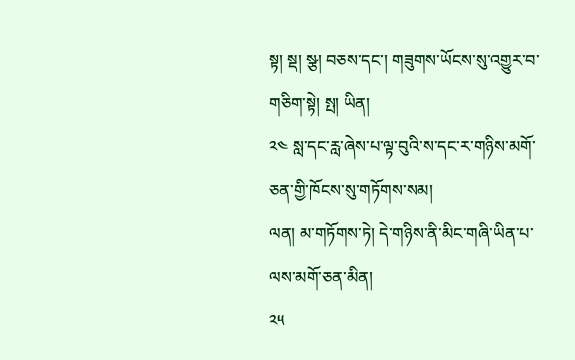སྟ། སྡ། སྩ། བཅས་དང་། གཟུགས་ཡོངས་སུ་འགྱུར་བ་གཅིག་སྟེ། སྤ། ཡིན།
༢༤ སླ་དང་རླ་ཞེས་པ་ལྟ་བུའི་ས་དང་ར་གཉིས་མགོ་ཅན་གྱི་ཁོངས་སུ་གཏོགས་སམ།
ལན། མ་གཏོགས་ཏེ། དེ་གཉིས་ནི་མིང་གཞི་ཡིན་པ་ལས་མགོ་ཅན་མིན།
༢༥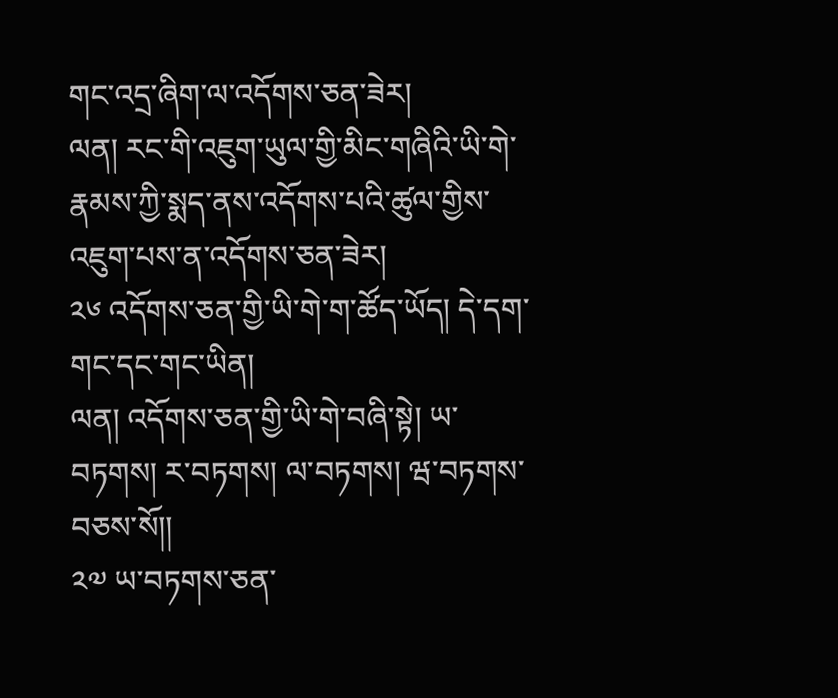གང་འདྲ་ཞིག་ལ་འདོགས་ཅན་ཟེར།
ལན། རང་གི་འཇུག་ཡུལ་གྱི་མིང་གཞིའི་ཡི་གེ་རྣམས་ཀྱི་སྨད་ནས་འདོགས་པའི་ཚུལ་གྱིས་འཇུག་པས་ན་འདོགས་ཅན་ཟེར།
༢༦ འདོགས་ཅན་གྱི་ཡི་གེ་ག་ཚོད་ཡོད། དེ་དག་གང་དང་གང་ཡིན།
ལན། འདོགས་ཅན་གྱི་ཡི་གེ་བཞི་སྟེ། ཡ་བཏགས། ར་བཏགས། ལ་བཏགས། ཝ་བཏགས་བཅས་སོ།།
༢༧ ཡ་བཏགས་ཅན་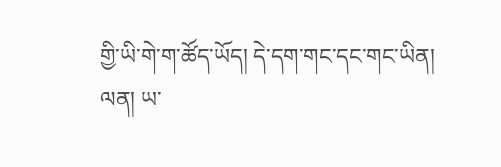གྱི་ཡི་གེ་ག་ཚོད་ཡོད། དེ་དག་གང་དང་གང་ཡིན།
ལན། ཡ་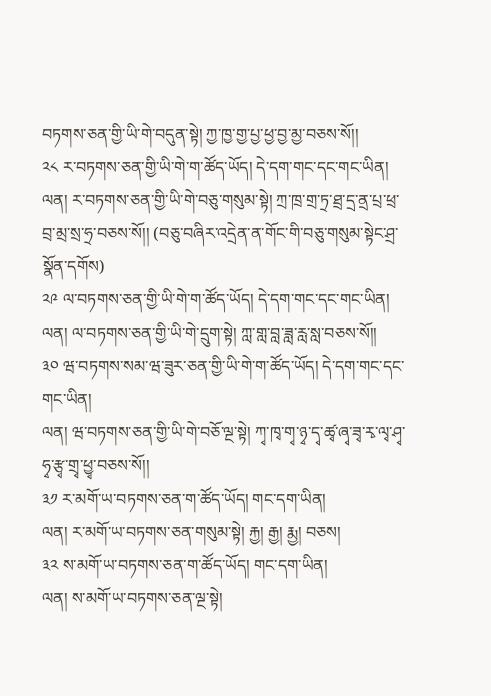བཏགས་ཅན་གྱི་ཡི་གེ་བདུན་སྟེ། ཀྱ་ཁྱ་གྱ་པྱ་ཕྱ་བྱ་མྱ་བཅས་སོ།།
༢༨ ར་བཏགས་ཅན་གྱི་ཡི་གེ་ག་ཚོད་ཡོད། དེ་དག་གང་དང་གང་ཡིན།
ལན། ར་བཏགས་ཅན་གྱི་ཡི་གེ་བཅུ་གསུམ་སྟེ། ཀྲ་ཁྲ་གྲ་ཏྲ་ཐྲ་དྲ་ནྲ་པྲ་ཕྲ་བྲ་མྲ་སྲ་ཧྲ་བཅས་སོ།། (བཅུ་བཞིར་འདྲེན་ན་གོང་གི་བཅུ་གསུམ་སྟེང་ཤྲ་སྣོན་དགོས)
༢༩ ལ་བཏགས་ཅན་གྱི་ཡི་གེ་ག་ཚོད་ཡོད། དེ་དག་གང་དང་གང་ཡིན།
ལན། ལ་བཏགས་ཅན་གྱི་ཡི་གེ་དྲུག་སྟེ། ཀླ་གླ་བླ་ཟླ་རླ་སླ་བཅས་སོ།།
༣༠ ཝ་བཏགས་སམ་ཝ་ཟུར་ཅན་གྱི་ཡི་གེ་ག་ཚོད་ཡོད། དེ་དག་གང་དང་གང་ཡིན།
ལན། ཝ་བཏགས་ཅན་གྱི་ཡི་གེ་བཅོ་ལྔ་སྟེ། ཀྭ་ཁྭ་གྭ་ཉྭ་དྭ་ཚྭ་ཞྭ་ཟྭ་རྭ་ལྭ་ཤྭ་ཧྭ་རྩྭ་གྲྭ་ཕྱྭ་བཅས་སོ།།
༣༡ ར་མགོ་ཡ་བཏགས་ཅན་ག་ཚོད་ཡོད། གང་དག་ཡིན།
ལན། ར་མགོ་ཡ་བཏགས་ཅན་གསུམ་སྟེ། རྐྱ། རྒྱ། རྨྱ། བཅས།
༣༢ ས་མགོ་ཡ་བཏགས་ཅན་ག་ཚོད་ཡོད། གང་དག་ཡིན།
ལན། ས་མགོ་ཡ་བཏགས་ཅན་ལྔ་སྟེ།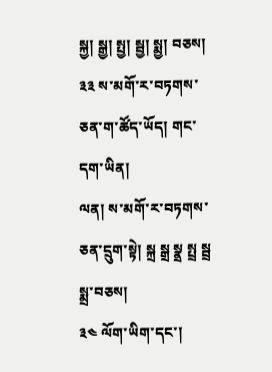སྐྱ། སྒྱ། སྤྱ། སྦྱ། སྨྱ། བཅས།
༣༣ ས་མགོ་ར་བཏགས་ཅན་ག་ཚོད་ཡོད། གང་དག་ཡིན།
ལན། ས་མགོ་ར་བཏགས་ཅན་དྲུག་སྟེ། སྐྲ སྒྲ སྣྲ སྤྲ སྦྲ སྨྲ་བཅས།
༣༤ ལོག་ཡིག་དང་།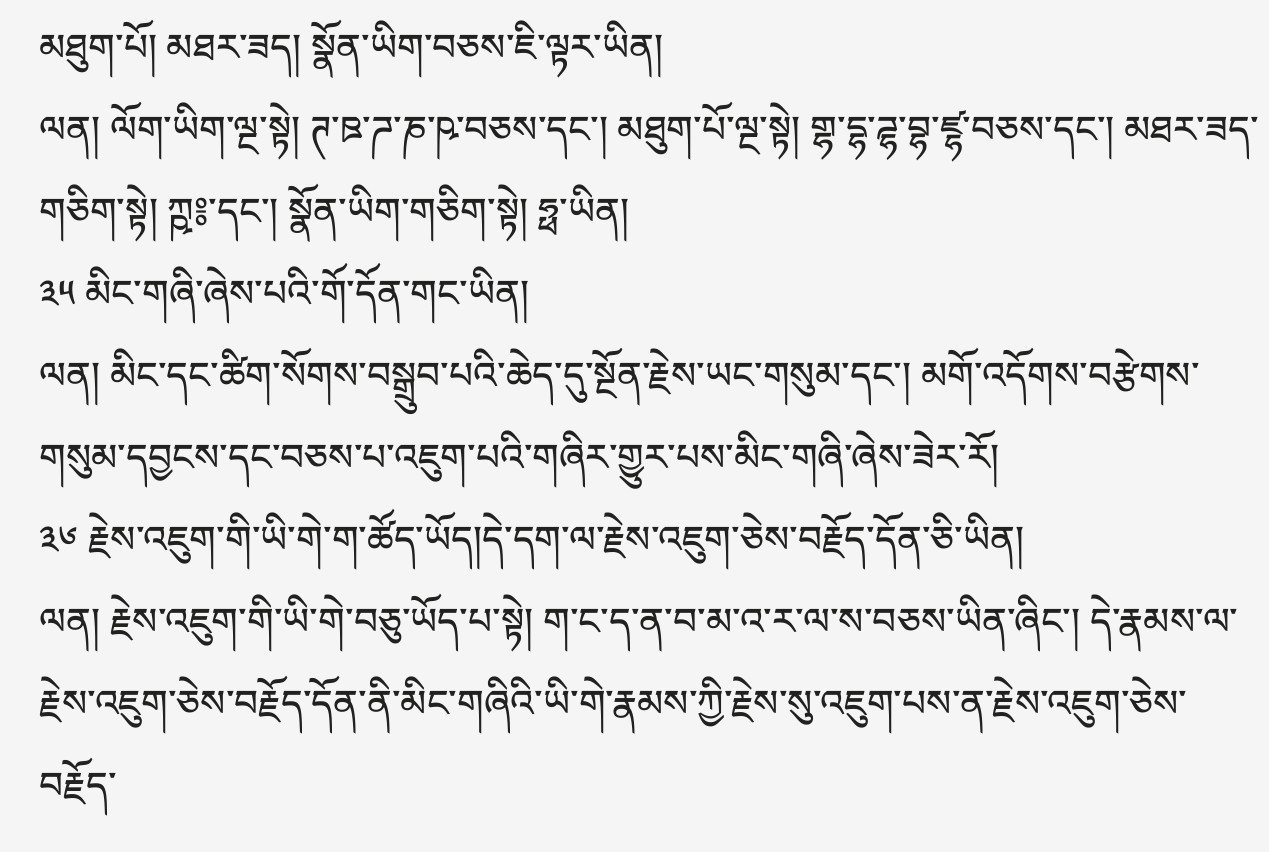མཐུག་པོ། མཐར་ཟད། སྣོན་ཡིག་བཅས་ཇི་ལྟར་ཡིན།
ལན། ལོག་ཡིག་ལྔ་སྟེ། ཊ་ཋ་ཌ་ཎ་ཥ་བཅས་དང་། མཐུག་པོ་ལྔ་སྟེ། གྷ་དྷ་ཌྷ་བྷ་ཛྷ་བཅས་དང་། མཐར་ཟད་གཅིག་སྟེ། ཀྵ༔་དང་། སྣོན་ཡིག་གཅིག་སྟེ། ཧྥ་ཡིན།
༣༥ མིང་གཞི་ཞེས་པའི་གོ་དོན་གང་ཡིན།
ལན། མིང་དང་ཚིག་སོགས་བསྒྲུབ་པའི་ཆེད་དུ་སྔོན་རྗེས་ཡང་གསུམ་དང་། མགོ་འདོགས་བརྩེགས་གསུམ་དབྱངས་དང་བཅས་པ་འཇུག་པའི་གཞིར་གྱུར་པས་མིང་གཞི་ཞེས་ཟེར་རོ།
༣༦ རྗེས་འཇུག་གི་ཡི་གེ་ག་ཚོད་ཡོད།དེ་དག་ལ་རྗེས་འཇུག་ཅེས་བརྗོད་དོན་ཅི་ཡིན།
ལན། རྗེས་འཇུག་གི་ཡི་གེ་བཅུ་ཡོད་པ་སྟེ། ག་ང་ད་ན་བ་མ་འ་ར་ལ་ས་བཅས་ཡིན་ཞིང་། དེ་རྣམས་ལ་རྗེས་འཇུག་ཅེས་བརྗོད་དོན་ནི་མིང་གཞིའི་ཡི་གེ་རྣམས་ཀྱི་རྗེས་སུ་འཇུག་པས་ན་རྗེས་འཇུག་ཅེས་བརྗོད་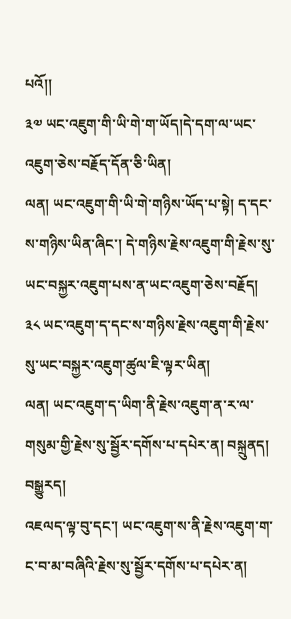པའོ།།
༣༧ ཡང་འཇུག་གི་ཡི་གེ་ག་ཡོད།དེ་དག་ལ་ཡང་འཇུག་ཅེས་བརྗོད་དོན་ཅི་ཡིན།
ལན། ཡང་འཇུག་གི་ཡི་གེ་གཉིས་ཡོད་པ་སྟེ། ད་དང་ས་གཉིས་ཡིན་ཞིང་། དེ་གཉིས་རྗེས་འཇུག་གི་རྗེས་སུ་ཡང་བསྐྱར་འཇུག་པས་ན་ཡང་འཇུག་ཅེས་བརྗོད།
༣༨ ཡང་འཇུག་ད་དང་ས་གཉིས་རྗེས་འཇུག་གི་རྗེས་སུ་ཡང་བསྐྱར་འཇུག་ཚུལ་ཇི་ལྟར་ཡིན།
ལན། ཡང་འཇུག་ད་ཡིག་ནི་རྗེས་འཇུག་ན་ར་ལ་གསུམ་གྱི་རྗེས་སུ་སྦྱོར་དགོས་པ་དཔེར་ན། བསྐྲུནད། བསྒྱུརད།
འཇལད་ལྟ་བུ་དང་། ཡང་འཇུག་ས་ནི་རྗེས་འཇུག་ག་ང་བ་མ་བཞིའི་རྗེས་སུ་སྦྱོར་དགོས་པ་དཔེར་ན།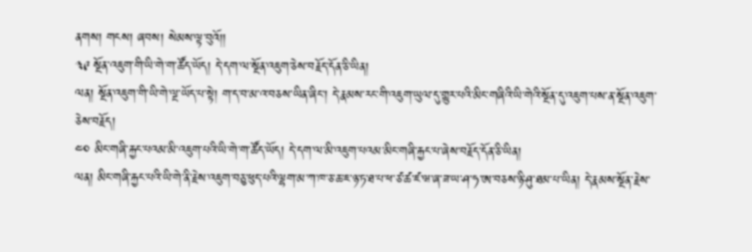ནགས། གངས། ཞབས། སེམས་ལྟ་བུའོ།།
༣༩ སྔོན་འཇུག་གི་ཡི་གེ་ག་ཚོད་ཡོད། དེ་དག་ལ་སྔོན་འཇུག་ཅེས་བརྗོད་དོན་ཅི་ཡིན།
ལན། སྔོན་འཇུག་གི་ཡི་གེ་ལྔ་ཡོད་པ་སྟེ། ག་ད་བ་མ་འ་བཅས་ཡིན་ཞིང་། དེ་རྣམས་རང་གི་འཇུག་ཡུལ་དུ་གྱུར་པའི་མིང་གཞིའི་ཡི་གེའི་སྔོན་དུ་འཇུག་པས་ན་སྔོན་འཇུག་ཅེས་བརྗོད།
༤༠ མིང་གཞི་རྐྱང་པའམ་མི་འཇུག་པའི་ཡི་གེ་ག་ཚོད་ཡོད། དེ་དག་ལ་མི་འཇུག་པའམ་མིང་གཞི་རྐྱང་པ་ཞེས་བརྗོད་དོན་ཅི་ཡིན།
ལན། མིང་གཞི་རྐྱང་པའི་ཡི་གེ་ནི་རྗེས་འཇུག་བཅུ་ཕུད་པའི་ལྷག་མ་ཀ་ཁ་ཅ་ཆ་ཇ་ཉ་ཏ་ཐ་པ་ཕ་ཙ་ཚ་ཛ་ཝ་ཞ་ཟ་ཡ་ཤ་ཧ་ཨ་བཅས་ཉི་ཤུ་ཐམ་པ་ཡིན། དེ་རྣམས་སྔོན་རྗེས་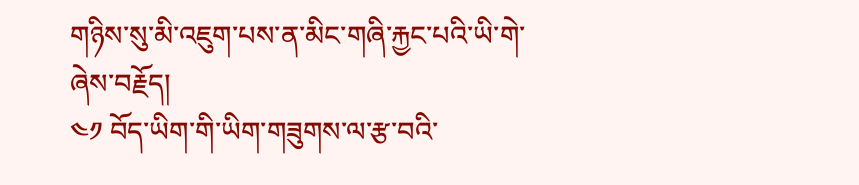གཉིས་སུ་མི་འཇུག་པས་ན་མིང་གཞི་རྐྱང་པའི་ཡི་གེ་ཞེས་བརྗོད།
༤༡ བོད་ཡིག་གི་ཡིག་གཟུགས་ལ་རྩ་བའི་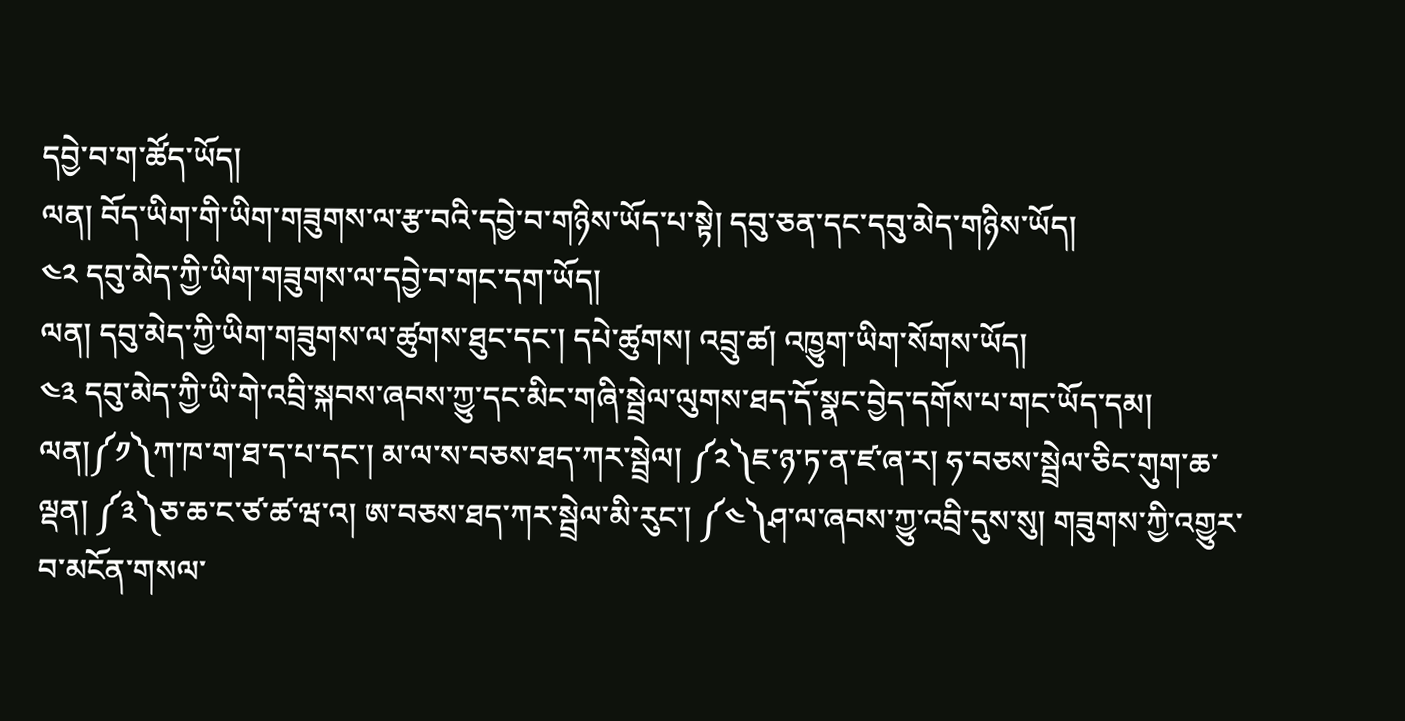དབྱེ་བ་ག་ཚོད་ཡོད།
ལན། བོད་ཡིག་གི་ཡིག་གཟུགས་ལ་རྩ་བའི་དབྱེ་བ་གཉིས་ཡོད་པ་སྟེ། དབུ་ཅན་དང་དབུ་མེད་གཉིས་ཡོད།
༤༢ དབུ་མེད་ཀྱི་ཡིག་གཟུགས་ལ་དབྱེ་བ་གང་དག་ཡོད།
ལན། དབུ་མེད་ཀྱི་ཡིག་གཟུགས་ལ་ཚུགས་ཐུང་དང་། དཔེ་ཚུགས། འབྲུ་ཚ། འཁྱུག་ཡིག་སོགས་ཡོད།
༤༣ དབུ་མེད་ཀྱི་ཡི་གེ་འབྲི་སྐབས་ཞབས་ཀྱུ་དང་མིང་གཞི་སྦྲེལ་ལུགས་ཐད་དོ་སྣང་བྱེད་དགོས་པ་གང་ཡོད་དམ།
ལན།༼༡༽ཀ་ཁ་ག་ཐ་ད་པ་དང་། མ་ལ་ས་བཅས་ཐད་ཀར་སྦྲེལ། ༼༢༽ཇ་ཉ་ཏ་ན་ཛ་ཞ་ར། ཧ་བཅས་སྦྲེལ་ཅིང་གུག་ཆ་ལྡན། ༼༣༽ཅ་ཆ་ང་ཙ་ཚ་ཝ་འ། ཨ་བཅས་ཐད་ཀར་སྦྲེལ་མི་རུང་། ༼༤༽ཤ་ལ་ཞབས་ཀྱུ་འབྲི་དུས་སུ། གཟུགས་ཀྱི་འགྱུར་བ་མངོན་གསལ་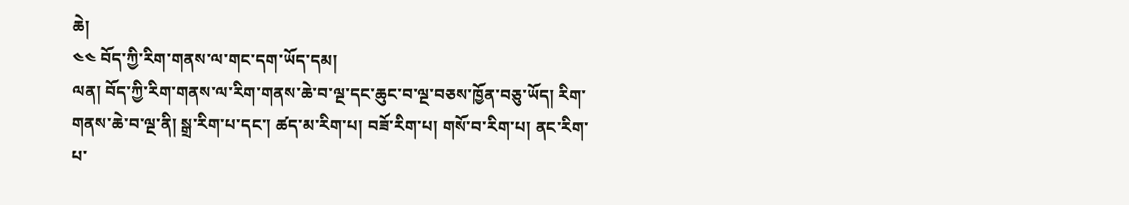ཆེ།
༤༤ བོད་ཀྱི་རིག་གནས་ལ་གང་དག་ཡོད་དམ།
ལན། བོད་ཀྱི་རིག་གནས་ལ་རིག་གནས་ཆེ་བ་ལྔ་དང་ཆུང་བ་ལྔ་བཅས་ཁྱོན་བཅུ་ཡོད། རིག་གནས་ཆེ་བ་ལྔ་ནི། སྒྲ་རིག་པ་དང་། ཚད་མ་རིག་པ། བཟོ་རིག་པ། གསོ་བ་རིག་པ། ནང་རིག་པ་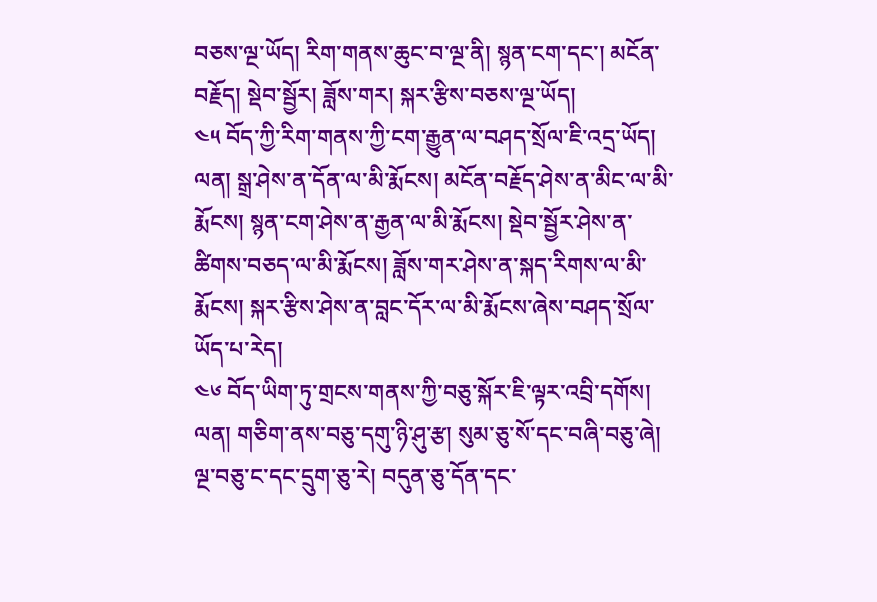བཅས་ལྔ་ཡོད། རིག་གནས་ཆུང་བ་ལྔ་ནི། སྙན་ངག་དང་། མངོན་བརྗོད། སྡེབ་སྦྱོར། ཟློས་གར། སྐར་རྩིས་བཅས་ལྔ་ཡོད།
༤༥ བོད་ཀྱི་རིག་གནས་ཀྱི་ངག་རྒྱུན་ལ་བཤད་སྲོལ་ཇི་འདྲ་ཡོད།
ལན། སྒྲ་ཤེས་ན་དོན་ལ་མི་རྨོངས། མངོན་བརྗོད་ཤེས་ན་མིང་ལ་མི་རྨོངས། སྙན་ངག་ཤེས་ན་རྒྱན་ལ་མི་རྨོངས། སྡེབ་སྦྱོར་ཤེས་ན་ཚིགས་བཅད་ལ་མི་རྨོངས། ཟློས་གར་ཤེས་ན་སྐད་རིགས་ལ་མི་རྨོངས། སྐར་རྩིས་ཤེས་ན་བླང་དོར་ལ་མི་རྨོངས་ཞེས་བཤད་སྲོལ་ཡོད་པ་རེད།
༤༦ བོད་ཡིག་ཏུ་གྲངས་གནས་ཀྱི་བཅུ་སྐོར་ཇི་ལྟར་འབྲི་དགོས།
ལན། གཅིག་ནས་བཅུ་དགུ་ཉི་ཤུ་རྩ། སུམ་ཅུ་སོ་དང་བཞི་བཅུ་ཞེ། ལྔ་བཅུ་ང་དང་དྲུག་ཅུ་རེ། བདུན་ཅུ་དོན་དང་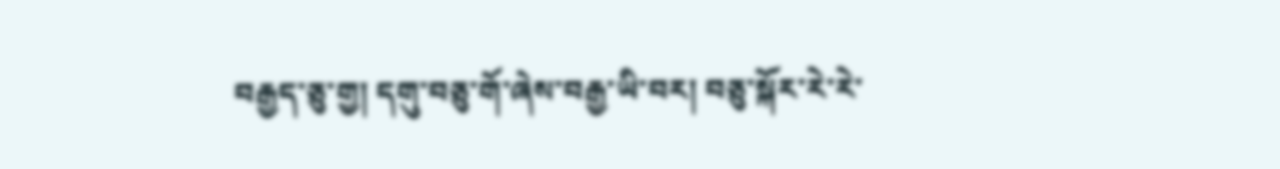བརྒྱད་ཅུ་གྱ། དགུ་བཅུ་གོ་ཞེས་བརྒྱ་ཡི་བར། བཅུ་སྐོར་རེ་རེ་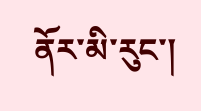ནོར་མི་རུང་།